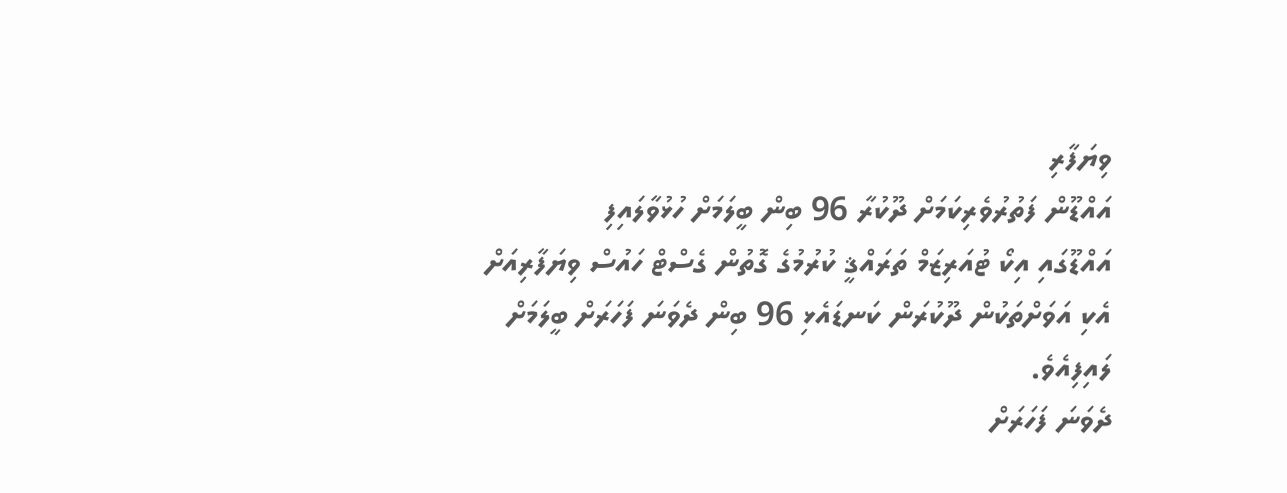ވިޔަފާރި
އައްޑޫން ފަތުރުވެރިކަމަށް ދޫކުރާ 96 ބިން ބީލަމަށް ހުޅުވާލައިފި
އައްޑޫގައި އިކޯ ޓުއަރިޒަމް ތަރައްޤީ ކުރުމުގެ ގޮތުން ގެސްޓް ހައުސް ވިޔަފާރިއަށް އެކި އަވަށްތަކުން ދޫކުރަން ކަނޑައެޅި 96 ބިން ދެވަނަ ފަހަރަށް ބީލަމަށް ލައިފިއެވެ.
ދެވަނަ ފަހަރަށް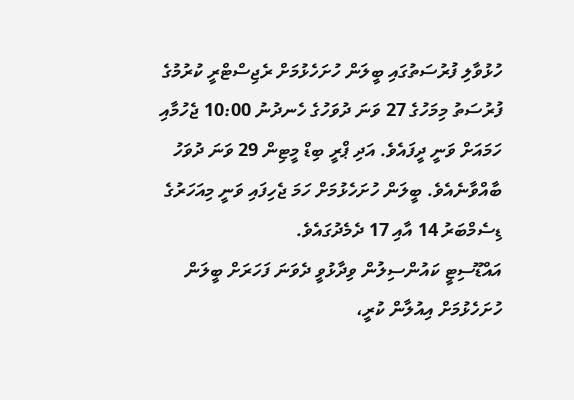ހުޅުވާލި ފުރުސަތުގައި ބީލަން ހުށަހެޅުމަށް ރެޖިސްޓްރީ ކުރުމުގެ ފުރުސަތު މިމަހުގެ 27 ވަނަ ދުވަހުގެ ހެނދުނު 10:00 ޖެހުމާއި ހަމައަށް ވަނީ ދީފައެވެ. އަދި ޕްރީ ބިޑް މީޓިން 29 ވަނަ ދުވަހު ބާއްވާނެއެވެ. ބީލަން ހުށަހެޅުމަށް ހަމަ ޖެހިފައި ވަނީ މިއަހަރުގެ ޑިސެމްބަރު 14 އާއި 17 ދެމެދުގައެވެ.
އައްޑޫސިޓީ ކައުންސިލުން ވިދާޅުވީ ދެވަނަ ފަހަރަށް ބީލަން ހުށަހެޅުމަށް އިއުލާން ކުރީ،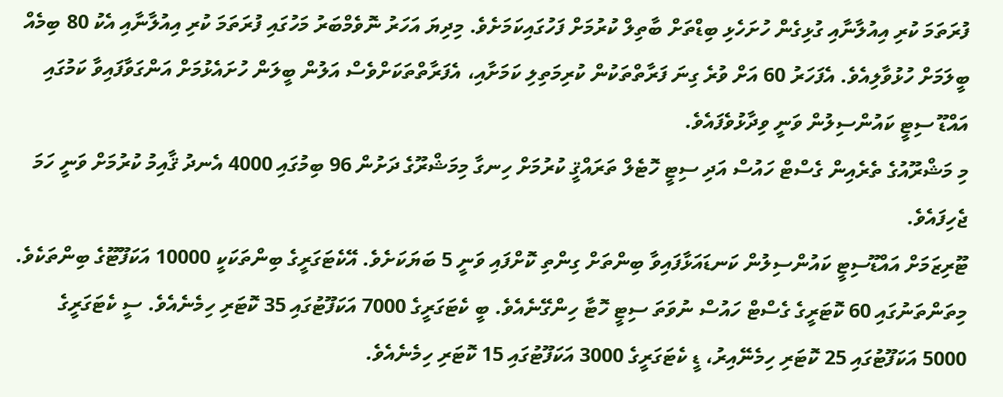ފުރަތަމަ ކުރި އިއުލާނާއި ގުޅިގެން ހުށަހެޅި ބިޑްތަށް ބާތިލް ކުރުމަށް ފަހުގައިކަމަށެވެ. މިދިޔަ އަހަރު ނޮވެމްބަރު މަހުގައި ފުރަތަމަ ކުރި އިއުލާނާއި އެކު 80 ބިމެއް ބީލަމަށް ހުޅުވާލިއެވެ. އެފަހަރު 60 އަށް ވުރެ ގިނަ ފަރާތްތަކުން ކުރިމަތިލި ކަމަށާއި، އެފަރާތްތަކަށްވެސް އަލުން ބީލަން ހުށައެޅުމަށް އަންގަވާފައިވާ ކަމުގައި އައްޑޫ ސިޓީ ކައުންސިލުން ވަނީ ވިދާޅުވެފައެވެ.
މި މަޝްރޫއުގެ ތެރެއިން ގެސްޓް ހައުސް އަދި ސިޓީ ހޮޓެލް ތަރައްޤީ ކުރުމަށް ހިނގާ މިމަޝްރޫގެ ދަށުން 96 ބިމުގައި 4000 އެނދު ޤާއިމު ކުރުމަށް ވަނީ ހަމަ ޖެހިފައެވެ.
ޓޫރިޒަމަށް އައްޑޫސިޓީ ކައުންސިލުން ކަނޑައަޅާފައިވާ ބިންތަށް ގިންތި ކޮށްފައި ވަނީ 5 ބަޔަކަށެވެ. އޭކެޓަގަރީގެ ބިންތަކަކީ 10000 އަކަފޫޓޫގެ ބިންތަކެވެ. މިތަންތަނުގައި 60 ކޮޓަރީގެ ގެސްޓް ހައުސް ނުވަތަ ސިޓީ ހޮޓާ ހިންގޭނެއެވެ. ބީ ކެޓަގަރީގެ 7000 އަކަފޫޓުގައި 35 ކޮޓަރި ހިމެނެއެވެ. ސީ ކެޓަގަރީގެ 5000 އަކަފޫޓުގައި 25 ކޮޓަރި ހިމެނޭއިރު، ޑީ ކެޓަގަރީގެ 3000 އަކަފޫޓުގައި 15 ކޮޓަރި ހިމެނެއެވެ.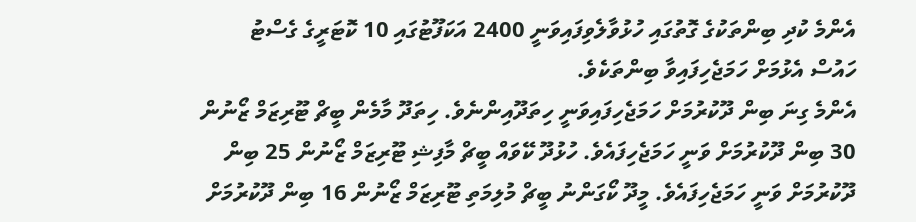އެންމެ ކުދި ބިންތަކުގެ ގޮތުގައި ހުޅުވާލެވިފައިވަނީ 2400 އަކަފޫޓުގައި 10 ކޮޓަރީގެ ގެސްޓު ހައުސް އެޅުމަށް ހަމަޖެހިފައިވާ ބިންތަކެވެ.
އެންމެ ގިނަ ބިން ދޫކުރުމަށް ހަމަޖެހިފައިވަނީ ހިތަދޫއިންނެވެ. ހިތަދޫ މާމެން ބީޗް ޓޫރިޒަމް ޒޯނުން 30 ބިން ދޫކުރުމަށް ވަނީ ހަމަޖެހިފައެވެ. ހުޅުދޫ ކޭވައް ބީޗް މާފިޝި ޓޫރިޒަމް ޒޯނުން 25 ބިން ދޫކުރުމަށް ވަނީ ހަމަޖެހިފައެވެ. މީދޫ ކޯގަންނު ބީޗް މުލިމަތި ޓޫރިޒަމް ޒޯނުން 16 ބިން ދޫކުރުމަށް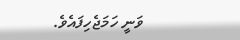ވަނީ ހަމަޖެހިފައެވެ.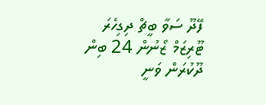ފޭދޫ ސަވާ ބީޗް ދިގިހެރަ ޓޫރިޒަމް ޒޯނުން 24 ބިން ދޫކުރަން ވަނީ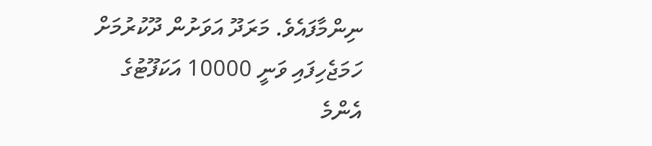ނިންމާފައެވެ. މަރަދޫ އަވަށުން ދޫކުރުމަށް ހަމަޖެހިފައި ވަނީ 10000 އަކަފޫޓުގެ އެންމެ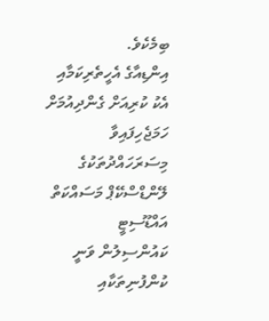ބިމެކެވެ.
އިންޑިއާގެ އެހީތެރިކަމާއި އެކު ކުރިއަށް ގެންދިއުމަށް ހަމަޖެހިފައިވާ މިސަރަހައްދުތަކުގެ ލޭންޑްސްކޭޕް މަސައްކަތް އައްޑޫސިޓީ ކައުންސިލުން ވަނީ ކުންފުނިތަކާއި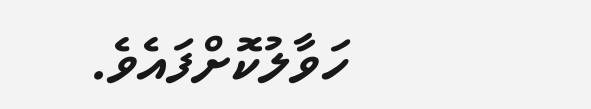ހަވާލުކޮށްފައެވެ.